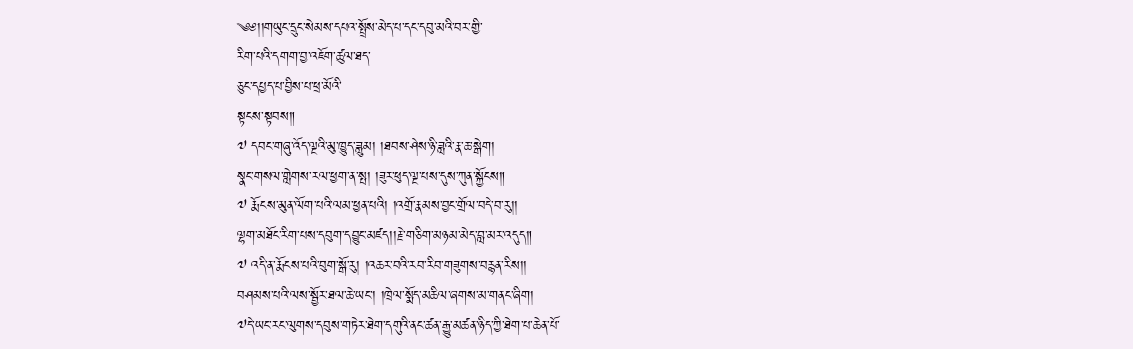༄༅།།གཡུང་དྲུང་སེམས་དཔའ་སྤྲོས་མེད་པ་དང་དབུ་མའི་བར་གྱི་
རིག་པའི་དགག་བྱ་འཇོག་ཚུལ་ཐད་
ཅུང་དཔྱད་པ་བྱིས་པ་ཕྲ་མོའི་
སྟངས་སྟབས༎
༧ དབང་གཞུ་འོད་ལྔའི་མུ་ཁྱུད་ཟླུམ། །ཐབས་ཤེས་ཉི་ཟླའི་རྣ་ཆ་སྒེག།
སྣང་གསལ་གླེགས་རལ་ཕྱག་ན་སྤ། །ཟུར་ཕུད་ལྔ་པས་དུས་ཀུན་སྐྱོངས༎
༧ རྨོངས་མུན་ལོག་པའི་ལམ་ཕྱན་པའི། །འགྲོ་རྣམས་བྱང་གྲོལ་བདེ་བ་རུ།།
ལྷག་མཐོང་རིག་པས་དབུག་དབྱུང་མཛད།།རྗེ་གཅིག་མཉམ་མེད་བླ་མར་འདུད༎
༧ འདི་ན་རྨོངས་པའི་བུག་སྒོ་རུ། །འཆར་བའི་རབ་རིབ་གཟུགས་བརྙན་རིས།།
བཤམས་པའི་ལས་སྦྱོར་ཐལ་ཆེ་ཡང་། །ཁྲེལ་སྨོད་མཆིལ་ཞགས་མ་གནང་ཞིག།
༧དེ་ཡང་རང་ལུགས་དབུས་གཏེར་ཐེག་དགུའི་ནང་ཚན་རྒྱུ་མཚན་ཉིད་ཀྱི་ཐེག་པ་ཆེན་པོ་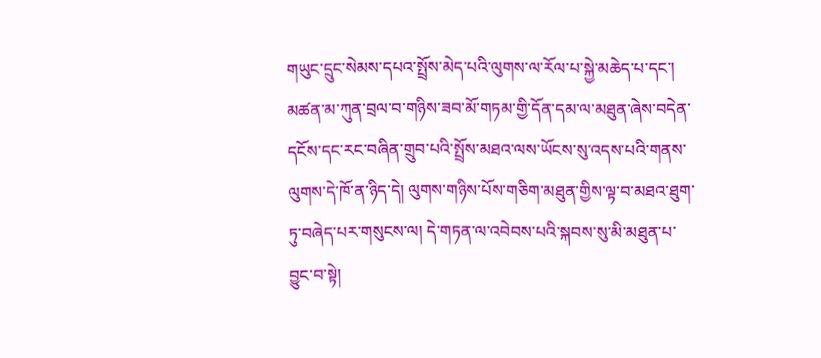གཡུང་དྲུང་སེམས་དཔའ་སྤྲོས་མེད་པའི་ལུགས་ལ་རོལ་པ་སྐྱེ་མཆེད་པ་དང་། མཚན་མ་ཀུན་བྲལ་བ་གཉིས་ཟབ་མོ་གཏམ་གྱི་དོན་དམ་ལ་མཐུན་ཞེས་བདེན་དངོས་དང་རང་བཞིན་གྲུབ་པའི་སྤྲོས་མཐའ་ལས་ཡོངས་སུ་འདས་པའི་གནས་ལུགས་དེ་ཁོ་ན་ཉིད་དེ། ལུགས་གཉིས་པོས་གཅིག་མཐུན་གྱིས་ལྟ་བ་མཐའ་ཐུག་ཏུ་བཞེད་པར་གསུངས་ལ། དེ་གཏན་ལ་འབེབས་པའི་སྐབས་སུ་མི་མཐུན་པ་བྱུང་བ་སྟེ།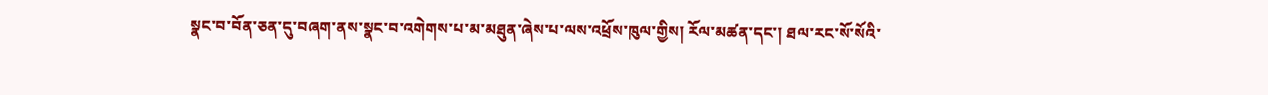སྣང་བ་བོན་ཅན་དུ་བཞག་ནས་སྣང་བ་འགེགས་པ་མ་མཐུན་ཞེས་པ་ལས་འཕྲོས་ཁུལ་གྱིས། རོལ་མཚན་དང་། ཐལ་རང་སོ་སོའི་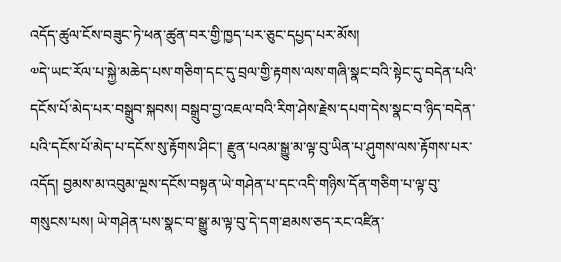འདོད་ཚུལ་ངོས་བཟུང་ཏེ་ཕན་ཚུན་བར་གྱི་ཁྱད་པར་ཅུང་དཔྱད་པར་མོས།
༧དེ་ཡང་རོལ་པ་སྐྱེ་མཆེད་པས་གཅིག་དང་དུ་བྲལ་གྱི་རྟགས་ལས་གཞི་སྣང་བའི་སྟེང་དུ་བདེན་པའི་དངོས་པོ་མེད་པར་བསྒྲུབ་སྐབས། བསྒྲུབ་བྱ་འཇལ་བའི་རིག་ཤེས་རྗེས་དཔག་དེས་སྣང་བ་ཉིད་བདེན་པའི་དངོས་པོ་མེད་པ་དངོས་སུ་རྟོགས་ཤིང་། རྫུན་པའམ་སྒྱུ་མ་ལྟ་བུ་ཡིན་པ་ཤུགས་ལས་རྟོགས་པར་འདོད། བྱམས་མ་འབུམ་ལྔས་དངོས་བསྟན་ཡེ་གཤེན་པ་དང་འདི་གཉིས་དོན་གཅིག་པ་ལྟ་བུ་གསུངས་པས། ཡེ་གཤེན་པས་སྣང་བ་སྒྱུ་མ་ལྟ་བུ་དེ་དག་ཐམས་ཅད་རང་འཛིན་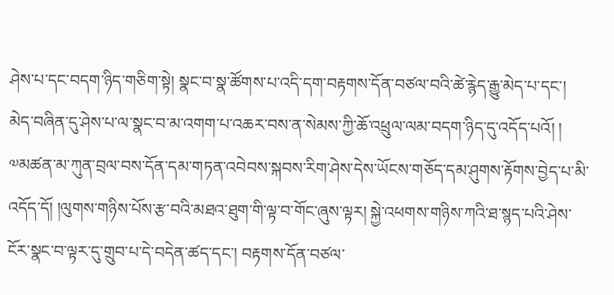ཤེས་པ་དང་བདག་ཉིད་གཅིག་སྟེ། སྣང་བ་སྣ་ཚོགས་པ་འདི་དག་བརྟགས་དོན་བཙལ་བའི་ཚེ་རྙེད་རྒྱུ་མེད་པ་དང་། མེད་བཞིན་དུ་ཤེས་པ་ལ་སྣང་བ་མ་འགག་པ་འཆར་བས་ན་སེམས་ཀྱི་ཆོ་འཕྲུལ་ལམ་བདག་ཉིད་དུ་འདོད་པའོ། །
༧མཚན་མ་ཀུན་བྲལ་བས་དོན་དམ་གཏན་འབེབས་སྐབས་རིག་ཤེས་དེས་ཡོངས་གཅོད་དམ་ཤུགས་རྟོགས་བྱེད་པ་མི་འདོད་དོ། །ལུགས་གཉིས་པོས་རྩ་བའི་མཐའ་ཐུག་གི་ལྟ་བ་གོང་ཞུས་ལྟར། སྐྱེ་འཕགས་གཉིས་ཀའི་ཐ་སྙད་པའི་ཤེས་ངོར་སྣང་བ་ལྟར་དུ་གྲུབ་པ་དེ་བདེན་ཚད་དང་། བརྟགས་དོན་བཙལ་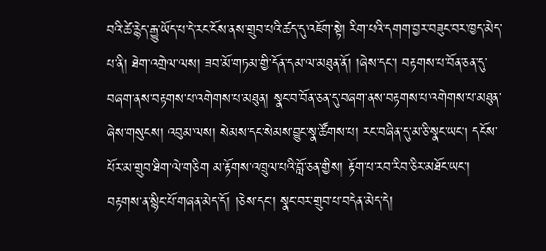བའི་ཚེ་རྙེད་རྒྱུ་ཡོད་པ་དེ་རང་ངོས་ནས་གྲུབ་པའི་ཚད་དུ་འཇོག་སྟེ། རིག་པའི་དགག་བྱར་བཟུང་བར་ཁྱད་མེད་པ་ནི། ཐེག་འགྲེལ་ལས། ཟབ་མོ་གཏམ་གྱི་དོན་དམ་ལ་མཐུན་ནོ། །ཞེས་དང་། བརྟགས་པ་བོན་ཅན་དུ་བཞག་ནས་བརྟགས་པ་འགེགས་པ་མཐུན། སྣང་བ་བོན་ཅན་དུ་བཞག་ནས་བརྟགས་པ་འགེགས་པ་མཐུན་ཞེས་གསུངས། འབུམ་ལས། སེམས་དང་སེམས་བྱུང་སྣ་ཚོགས་པ། རང་བཞིན་དུ་མ་ཅི་སྣང་ཡང། དངོས་པོར་མ་གྲུབ་ཐིག་ལེ་གཅིག མ་རྟོགས་འཁྲུལ་པའི་བློ་ཅན་གྱིས། རྟོག་པ་རབ་རིབ་ཅིར་མཐོང་ཡང་། བརྟགས་ན་སྙིང་པོ་གཞན་མེད་དོ། །ཅེས་དང་། སྣང་བར་གྲུབ་པ་བདེན་མེད་དེ།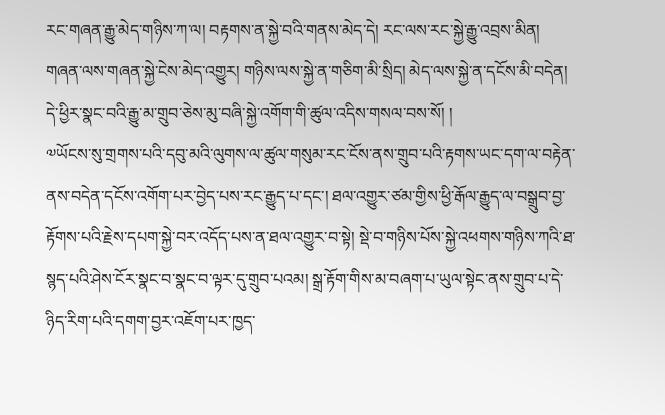རང་གཞན་རྒྱུ་མེད་གཉིས་ཀ་ལ། བརྟགས་ན་སྐྱེ་བའི་གནས་མེད་དེ། རང་ལས་རང་སྐྱེ་རྒྱུ་འབྲས་མིན། གཞན་ལས་གཞན་སྐྱེ་ངེས་མེད་འགྱུར། གཉིས་ལས་སྐྱེ་ན་གཅིག་མི་སྲིད། མེད་ལས་སྐྱེ་ན་དངོས་མི་བདེན། དེ་ཕྱིར་སྣང་བའི་རྒྱུ་མ་གྲུབ་ཅེས་མུ་བཞི་སྐྱེ་འགོག་གི་ཚུལ་འདིས་གསལ་བས་སོ། །
༧ཡོངས་སུ་གྲགས་པའི་དབུ་མའི་ལུགས་ལ་ཚུལ་གསུམ་རང་ངོས་ནས་གྲུབ་པའི་རྟགས་ཡང་དག་ལ་བརྟེན་ནས་བདེན་དངོས་འགོག་པར་བྱེད་པས་རང་རྒྱུད་པ་དང་། ཐལ་འགྱུར་ཙམ་གྱིས་ཕྱི་རྒོལ་རྒྱུད་ལ་བསྒྲུབ་བྱ་རྟོགས་པའི་རྗེས་དཔག་སྐྱེ་བར་འདོད་པས་ན་ཐལ་འགྱུར་བ་སྟེ། སྡེ་བ་གཉིས་པོས་སྐྱེ་འཕགས་གཉིས་ཀའི་ཐ་སྙད་པའི་ཤེས་ངོར་སྣང་བ་སྣང་བ་ལྟར་དུ་གྲུབ་པའམ། སྒྲ་རྟོག་གིས་མ་བཞག་པ་ཡུལ་སྟེང་ནས་གྲུབ་པ་དེ་ཉིད་རིག་པའི་དགག་བྱར་འཇོག་པར་ཁྱད་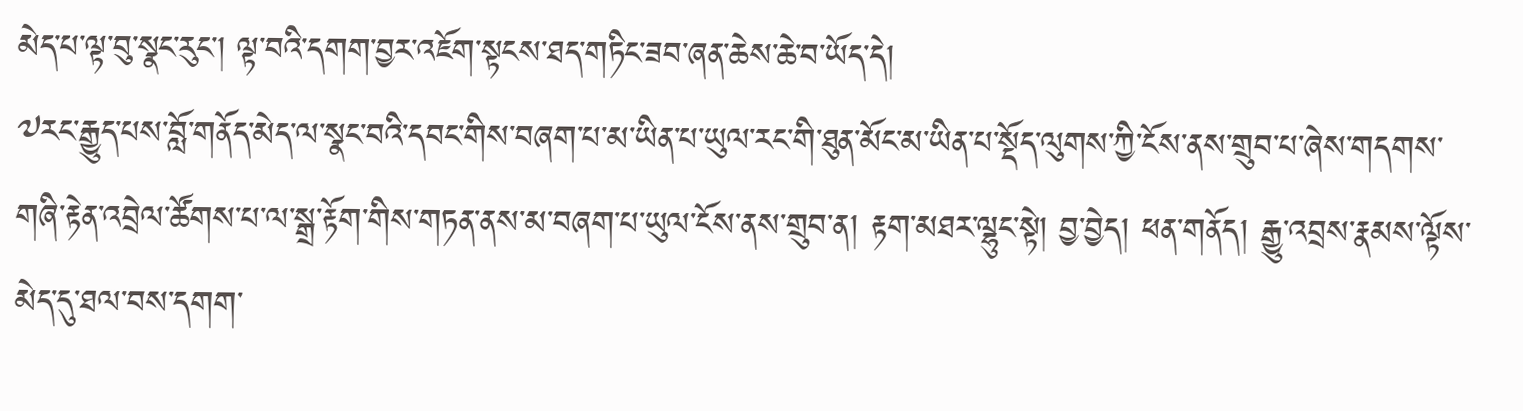མེད་པ་ལྟ་བུ་སྣང་རུང་། ལྟ་བའི་དགག་བྱར་འཇོག་སྟངས་ཐད་གཏིང་ཟབ་ཞན་ཆེས་ཆེ་བ་ཡོད་དེ།
༧རང་རྒྱུད་པས་བློ་གནོད་མེད་ལ་སྣང་བའི་དབང་གིས་བཞག་པ་མ་ཡིན་པ་ཡུལ་རང་གི་ཐུན་མོང་མ་ཡིན་པ་སྡོད་ལུགས་ཀྱི་ངོས་ནས་གྲུབ་པ་ཞེས་གདགས་གཞི་རྟེན་འབྲེལ་ཚོགས་པ་ལ་སྒྲ་རྟོག་གིས་གཏན་ནས་མ་བཞག་པ་ཡུལ་ངོས་ནས་གྲུབ་ན། རྟག་མཐར་ལྷུང་སྟེ། བྱ་བྱེད། ཕན་གནོད། རྒྱུ་འབྲས་རྣམས་ལྟོས་མེད་དུ་ཐལ་བས་དགག་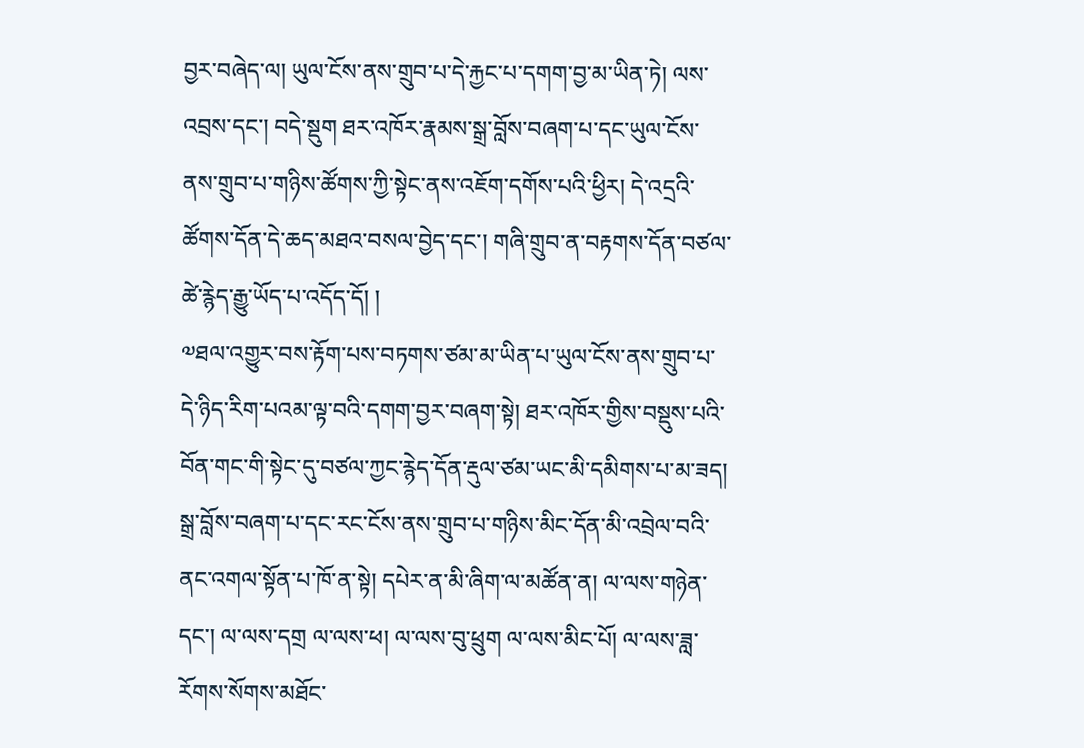བྱར་བཞེད་ལ། ཡུལ་ངོས་ནས་གྲུབ་པ་དེ་རྐྱང་པ་དགག་བྱ་མ་ཡིན་ཏེ། ལས་འབྲས་དང་། བདེ་སྡུག ཐར་འཁོར་རྣམས་སྒྲ་བློས་བཞག་པ་དང་ཡུལ་ངོས་ནས་གྲུབ་པ་གཉིས་ཚོགས་ཀྱི་སྟེང་ནས་འཇོག་དགོས་པའི་ཕྱིར། དེ་འདྲའི་ཚོགས་དོན་དེ་ཆད་མཐའ་བསལ་བྱེད་དང་། གཞི་གྲུབ་ན་བརྟགས་དོན་བཙལ་ཚེ་རྙེད་རྒྱུ་ཡོད་པ་འདོད་དོ། །
༧ཐལ་འགྱུར་བས་རྟོག་པས་བཏགས་ཙམ་མ་ཡིན་པ་ཡུལ་ངོས་ནས་གྲུབ་པ་དེ་ཉིད་རིག་པའམ་ལྟ་བའི་དགག་བྱར་བཞག་སྟེ། ཐར་འཁོར་གྱིས་བསྡུས་པའི་བོན་གང་གི་སྟེང་དུ་བཙལ་ཀྱང་རྙེད་དོན་རྡུལ་ཙམ་ཡང་མི་དམིགས་པ་མ་ཟད། སྒྲ་བློས་བཞག་པ་དང་རང་ངོས་ནས་གྲུབ་པ་གཉིས་མིང་དོན་མི་འབྲེལ་བའི་ནང་འགལ་སྟོན་པ་ཁོ་ན་སྟེ། དཔེར་ན་མི་ཞིག་ལ་མཚོན་ན། ལ་ལས་གཉེན་དང་། ལ་ལས་དགྲ ལ་ལས་ཕ། ལ་ལས་བུ་ཕྲུག ལ་ལས་མིང་པོ། ལ་ལས་ཟླ་རོགས་སོགས་མཐོང་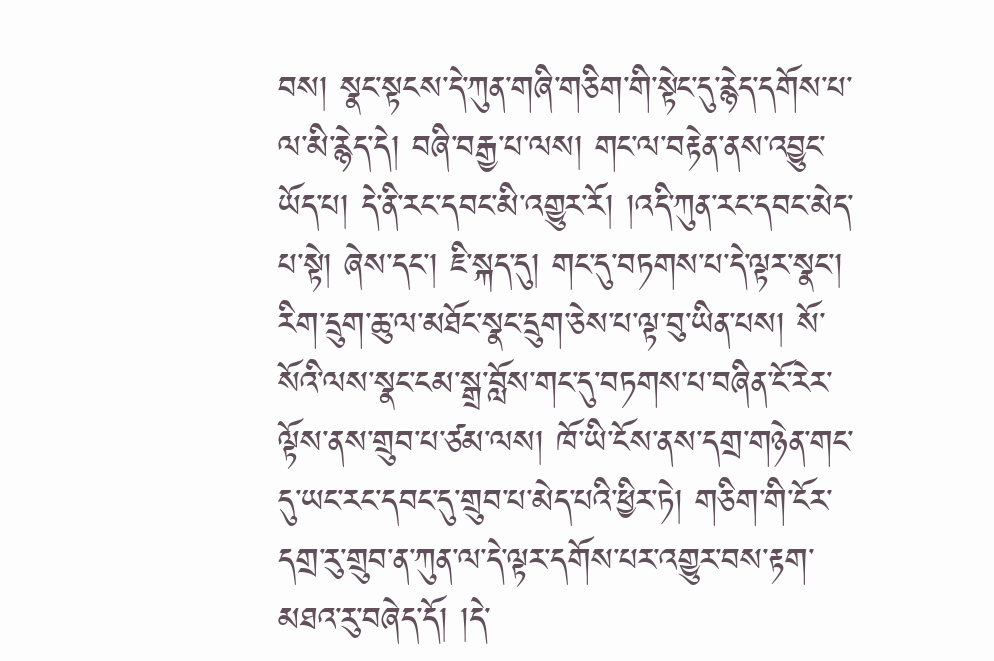བས། སྣང་སྟངས་དེ་ཀུན་གཞི་གཅིག་གི་སྟེང་དུ་རྙེད་དགོས་པ་ལ་མི་རྙེད་དེ། བཞི་བརྒྱ་པ་ལས། གང་ལ་བརྟེན་ནས་འབྱུང་ཡོད་པ། དེ་ནི་རང་དབང་མི་འགྱུར་རོ། །འདི་ཀུན་རང་དབང་མེད་པ་སྟེ། ཞེས་དང་། ཇི་སྐད་དུ། གང་དུ་བཏགས་པ་དེ་ལྟར་སྣང་། རིག་དྲུག་ཆུ་ལ་མཐོང་སྣང་དྲུག་ཅེས་པ་ལྟ་བུ་ཡིན་པས། སོ་སོའི་ལས་སྣང་ངམ་སྒྲ་བློས་གང་དུ་བཏགས་པ་བཞིན་ངོ་རེར་ལྟོས་ནས་གྲུབ་པ་ཙམ་ལས། ཁོ་ཡི་ངོས་ནས་དགྲ་གཉེན་གང་དུ་ཡང་རང་དབང་དུ་གྲུབ་པ་མེད་པའི་ཕྱིར་ཏེ། གཅིག་གི་ངོར་དགྲ་རུ་གྲུབ་ན་ཀུན་ལ་དེ་ལྟར་དགོས་པར་འགྱུར་བས་རྟག་མཐའ་རུ་བཞེད་དོ། །དེ་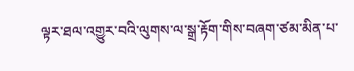ལྟར་ཐལ་འགྱུར་བའི་ལུགས་ལ་སྒྲ་རྟོག་གིས་བཞག་ཙམ་མིན་པ་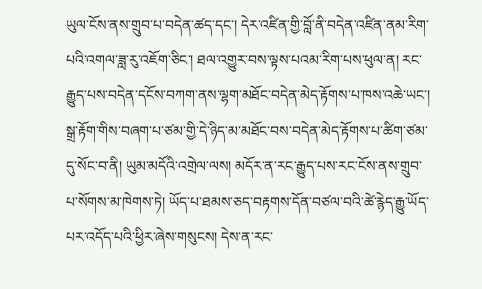ཡུལ་ངོས་ནས་གྲུབ་པ་བདེན་ཚད་དང་། དེར་འཛིན་གྱི་བློ་ནི་བདེན་འཛིན་ནམ་རིག་པའི་འགལ་ཟླ་རུ་འཇོག་ཅིང་། ཐལ་འགྱུར་བས་ལྟས་པའམ་རིག་པས་ཕུལ་ན། རང་རྒྱུད་པས་བདེན་དངོས་བཀག་ནས་ལྷག་མཐོང་བདེན་མེད་རྟོགས་པ་ཁས་འཆེ་ཡང་། སྒྲ་རྟོག་གིས་བཞག་པ་ཙམ་གྱི་དེ་ཉིད་མ་མཐོང་བས་བདེན་མེད་རྟོགས་པ་ཚིག་ཙམ་དུ་སོང་བ་ནི། ཡུམ་མདོའི་འགྲེལ་ལས། མདོར་ན་རང་རྒྱུད་པས་རང་ངོས་ནས་གྲུབ་པ་སོགས་མ་ཁེགས་ཏེ། ཡོད་པ་ཐམས་ཅད་བརྟགས་དོན་བཙལ་བའི་ཚེ་རྙེད་རྒྱུ་ཡོད་པར་འདོད་པའི་ཕྱིར་ཞེས་གསུངས། དེས་ན་རང་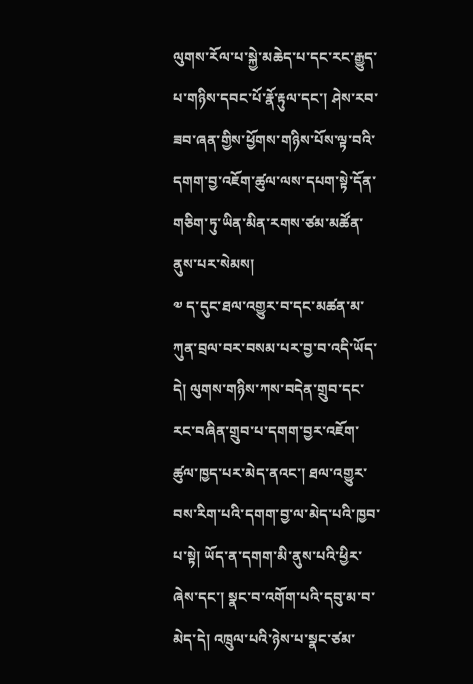ལུགས་རོལ་པ་སྐྱེ་མཆེད་པ་དང་རང་རྒྱུད་པ་གཉིས་དབང་པོ་རྣོ་རྟུལ་དང་། ཤེས་རབ་ཟབ་ཞན་གྱིས་ཕྱོགས་གཉིས་པོས་ལྟ་བའི་དགག་བྱ་འཇོག་ཚུལ་ལས་དཔག་སྟེ་དོན་གཅིག་ཏུ་ཡིན་མིན་རགས་ཙམ་མཚོན་ནུས་པར་སེམས།
༧ ད་དུང་ཐལ་འགྱུར་བ་དང་མཚན་མ་ཀུན་བྲལ་བར་བསམ་པར་བྱ་བ་འདི་ཡོད་དེ། ལུགས་གཉིས་ཀས་བདེན་གྲུབ་དང་རང་བཞིན་གྲུབ་པ་དགག་བྱར་འཇོག་ཚུལ་ཁྱད་པར་མེད་ནའང་། ཐལ་འགྱུར་བས་རིག་པའི་དགག་བྱ་ལ་མེད་པའི་ཁྱབ་པ་སྟེ། ཡོད་ན་དགག་མི་ནུས་པའི་ཕྱིར་ཞེས་དང་། སྣང་བ་འགོག་པའི་དབུ་མ་བ་མེད་དེ། འཁྲུལ་པའི་ཉེས་པ་སྣང་ཙམ་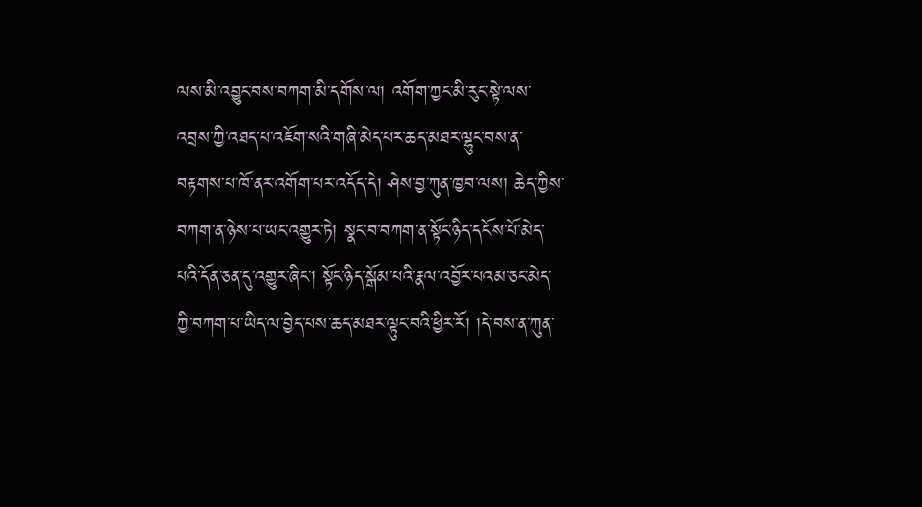ལས་མི་འབྱུང་བས་བཀག་མི་དགོས་ལ། འགོག་ཀྱང་མི་རུང་སྟེ་ལས་འབྲས་ཀྱི་འཐད་པ་འཇོག་སའི་གཞི་མེད་པར་ཆད་མཐར་ལྷུང་བས་ན་བརྟགས་པ་ཁོ་ནར་འགོག་པར་འདོད་དེ། ཤེས་བྱ་ཀུན་ཁྱབ་ལས། ཆེད་ཀྱིས་བཀག་ན་ཉེས་པ་ཡང་འགྱུར་ཏེ། སྣང་བ་བཀག་ན་སྟོང་ཉིད་དངོས་པོ་མེད་པའི་དོན་ཅན་དུ་འགྱུར་ཞིང་། སྟོང་ཉིད་སྒོམ་པའི་རྣལ་འབྱོར་པའམ་ཅང་མེད་ཀྱི་བཀག་པ་ཡིད་ལ་བྱེད་པས་ཆད་མཐར་ལྟུང་བའི་ཕྱིར་རོ། །དེ་བས་ན་ཀུན་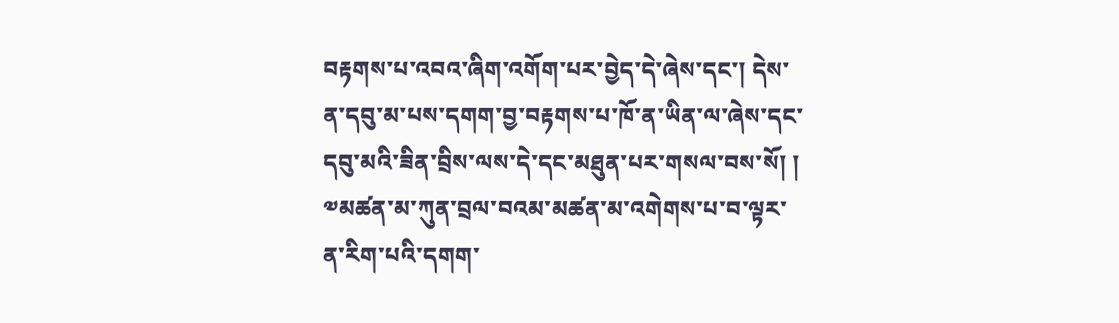བརྟགས་པ་འབའ་ཞིག་འགོག་པར་བྱེད་དེ་ཞེས་དང་། དེས་ན་དབུ་མ་པས་དགག་བྱ་བརྟགས་པ་ཁོ་ན་ཡིན་ལ་ཞེས་དང་དབུ་མའི་ཟིན་བྲིས་ལས་དེ་དང་མཐུན་པར་གསལ་བས་སོ། །
༧མཚན་མ་ཀུན་བྲལ་བའམ་མཚན་མ་འགེགས་པ་བ་ལྟར་ན་རིག་པའི་དགག་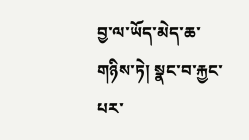བྱ་ལ་ཡོད་མེད་ཆ་གཉིས་ཏེ། སྣང་བ་རྐྱང་པར་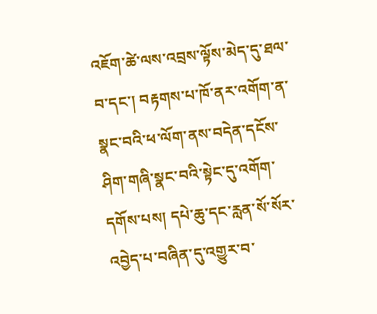འཇོག་ཚེ་ལས་འབྲས་ལྟོས་མེད་དུ་ཐལ་བ་དང་། བརྟགས་པ་ཁོ་ནར་འགོག་ན་སྣང་བའི་ཕ་ལོག་ནས་བདེན་དངོས་ཤིག་གཞི་སྣང་བའི་སྟེང་དུ་འགོག་དགོས་པས། དཔེ་ཆུ་དང་རླན་སོ་སོར་འབྱེད་པ་བཞིན་དུ་འགྱུར་བ་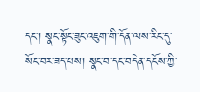དང་། སྣང་སྟོང་ཟུང་འཇུག་གི་དོན་ལས་རིང་དུ་སོང་བར་ཟད་པས། སྣང་བ་དང་བདེན་དངོས་ཀྱི་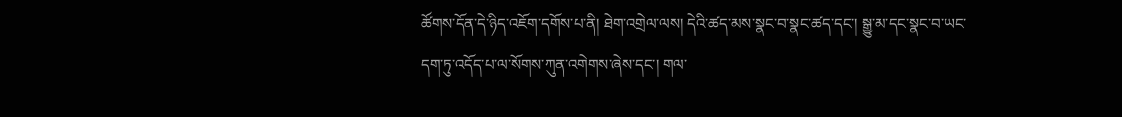ཚོགས་དོན་དེ་ཉིད་འཇོག་དགོས་པ་ནི། ཐེག་འགྲེལ་ལས། དེའི་ཚད་མས་སྣང་བ་སྣང་ཚད་དང་། སྒྱུ་མ་དང་སྣང་བ་ཡང་དག་ཏུ་འདོད་པ་ལ་སོགས་ཀུན་འགེགས་ཞེས་དང་། གལ་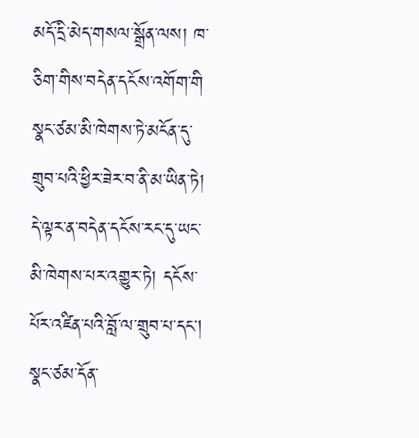མདོ་དྲི་མེད་གསལ་སྒྲོན་ལས། ཁ་ཅིག་གིས་བདེན་དངོས་འགོག་གི སྣང་ཙམ་མི་ཁེགས་ཏེ་མངོན་དུ་གྲུབ་པའི་ཕྱིར་ཟེར་བ་ནི་མ་ཡིན་ཏེ། དེ་ལྟར་ན་བདེན་དངོས་རང་དུ་ཡང་མི་ཁེགས་པར་འགྱུར་ཏེ། དངོས་པོར་འཛིན་པའི་བློ་ལ་གྲུབ་པ་དང། སྣང་ཙམ་དོན་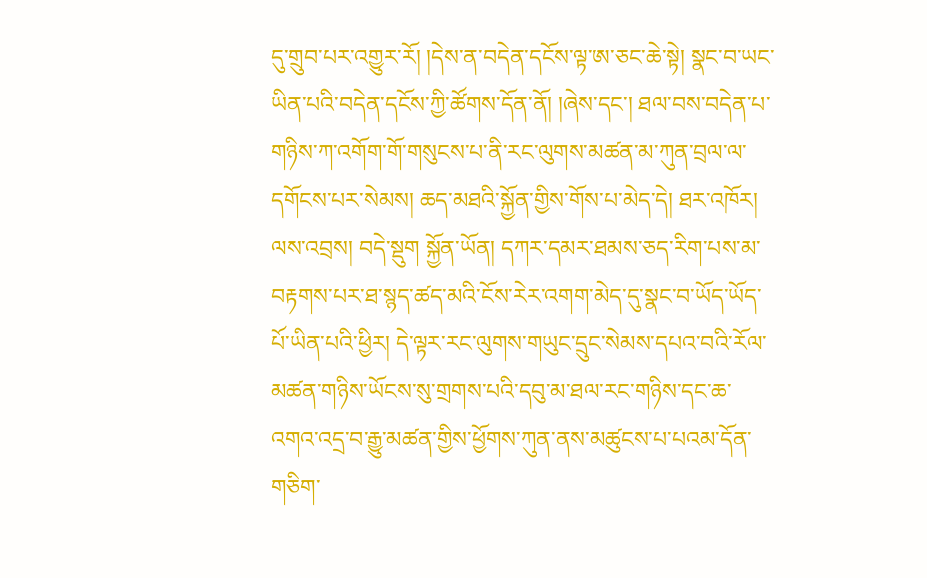དུ་གྲུབ་པར་འགྱུར་རོ། །དེས་ན་བདེན་དངོས་ལྟ་ཨ་ཅང་ཆེ་སྟེ། སྣང་བ་ཡང་ཡིན་པའི་བདེན་དངོས་ཀྱི་ཚོགས་དོན་ནོ། །ཞེས་དང་། ཐལ་བས་བདེན་པ་གཉིས་ཀ་འགོག་གོ་གསུངས་པ་ནི་རང་ལུགས་མཚན་མ་ཀུན་བྲལ་ལ་དགོངས་པར་སེམས། ཆད་མཐའི་སྐྱོན་གྱིས་གོས་པ་མེད་དེ། ཐར་འཁོར། ལས་འབྲས། བདེ་སྡུག སྐྱོན་ཡོན། དཀར་དམར་ཐམས་ཅད་རིག་པས་མ་བརྟགས་པར་ཐ་སྙད་ཚད་མའི་ངོས་རེར་འགག་མེད་དུ་སྣང་བ་ཡོད་ཡོད་པོ་ཡིན་པའི་ཕྱིར། དེ་ལྟར་རང་ལུགས་གཡུང་དྲུང་སེམས་དཔའ་བའི་རོལ་མཚན་གཉིས་ཡོངས་སུ་གྲགས་པའི་དབུ་མ་ཐལ་རང་གཉིས་དང་ཆ་འགའ་འདྲ་བ་རྒྱུ་མཚན་གྱིས་ཕྱོགས་ཀུན་ནས་མཚུངས་པ་པའམ་དོན་གཅིག་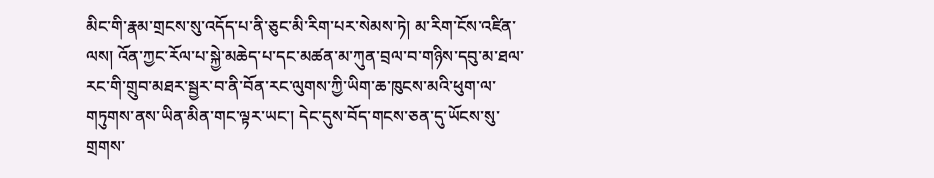མིང་གི་རྣམ་གྲངས་སུ་འདོད་པ་ནི་ཅུང་མི་རིག་པར་སེམས་ཏེ། མ་རིག་ངོས་འཛིན་ལས། འོན་ཀྱང་རོལ་པ་སྐྱེ་མཆེད་པ་དང་མཚན་མ་ཀུན་བྲལ་བ་གཉིས་དབུ་མ་ཐལ་རང་གི་གྲུབ་མཐར་སྦྱར་བ་ནི་བོན་རང་ལུགས་ཀྱི་ཡིག་ཆ་ཁུངས་མའི་ཕུག་ལ་གཏུགས་ནས་ཡིན་མིན་གང་ལྟར་ཡང་། དེང་དུས་བོད་གངས་ཅན་དུ་ཡོངས་སུ་གྲགས་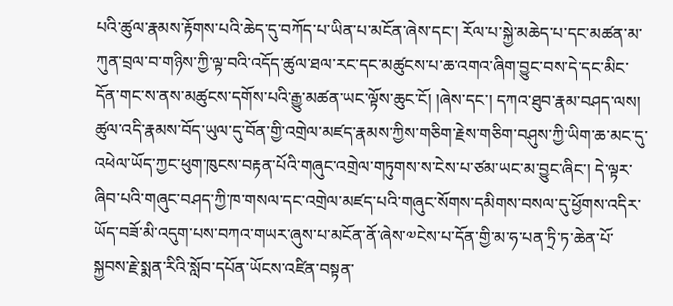པའི་ཚུལ་རྣམས་རྟོགས་པའི་ཆེད་དུ་བཀོད་པ་ཡིན་པ་མངོན་ཞེས་དང་། རོལ་པ་སྐྱེ་མཆེད་པ་དང་མཚན་མ་ཀུན་བྲལ་བ་གཉིས་ཀྱི་ལྟ་བའི་འདོད་ཚུལ་ཐལ་རང་དང་མཚུངས་པ་ཆ་འགའ་ཞིག་བྱུང་བས་དེ་དང་མིང་དོན་གང་ས་ནས་མཚུངས་དགོས་པའི་རྒྱུ་མཚན་ཡང་ལྟོས་ཆུང་ངོ། །ཞེས་དང་། དཀའ་ཐུབ་རྣམ་བཤད་ལས། ཚུལ་འདི་རྣམས་བོད་ཡུལ་དུ་བོན་གྱི་འགྲེལ་མཛད་རྣམས་ཀྱིས་གཅིག་རྗེས་གཅིག་བཤུས་ཀྱི་ཡིག་ཆ་མང་དུ་འཕེལ་ཡོད་ཀྱང་ཕུག་ཁུངས་བརྟན་པོའི་གཞུང་འགྲེལ་གཏུགས་ས་ངེས་པ་ཙམ་ཡང་མ་བྱུང་ཞིང་། དེ་ལྟར་ཞིབ་པའི་གཞུང་བཤད་ཀྱི་ཁ་གསལ་དང་འགྲེལ་མཛད་པའི་གཞུང་སོགས་དམིགས་བསལ་དུ་ཕྱོགས་འདིར་ཡོད་བཟོ་མི་འདུག་པས་བཀའ་གཡར་ཞུས་པ་མངོན་ནོ་ཞེས་༧ངེས་པ་དོན་གྱི་མ་ཧ་པན་ཏྲི་ཏ་ཆེན་པོ་སྐྱབས་རྗེ་སྨན་རིའི་སློབ་དཔོན་ཡོངས་འཛིན་བསྟན་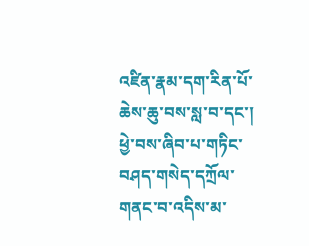འཛིན་རྣམ་དག་རིན་པོ་ཆེས་ཆུ་བས་སླ་བ་དང་། ཕྱེ་བས་ཞིབ་པ་གཏིང་བཤད་གསེད་དཀྲོལ་གནང་བ་འདིས་མ་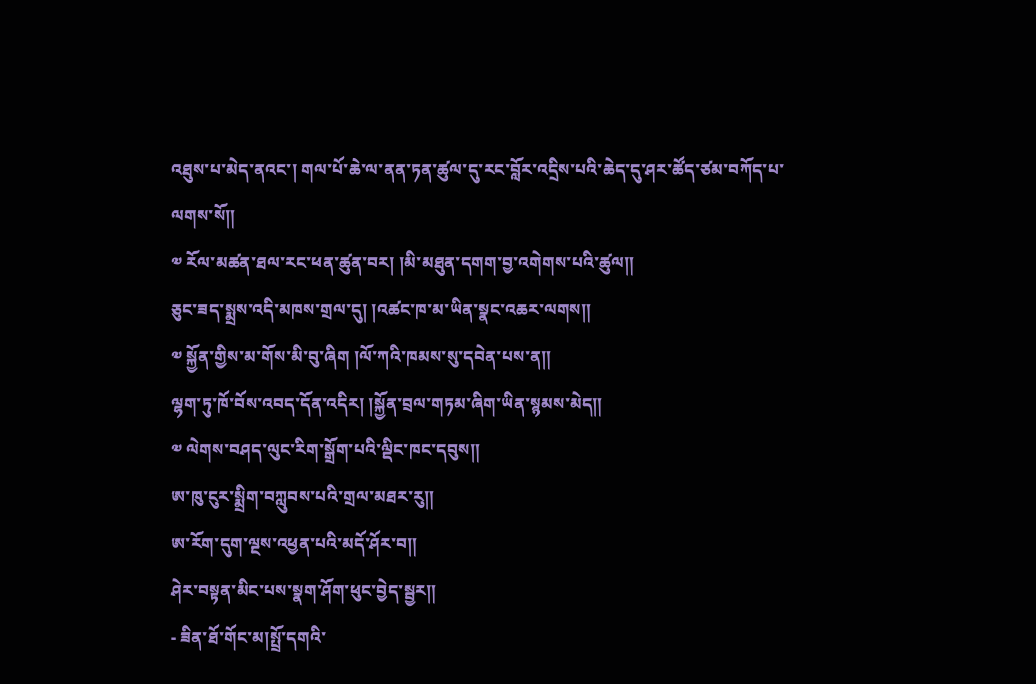འཐུས་པ་མེད་ནའང་། གལ་པོ་ཆེ་ལ་ནན་ཏན་ཚུལ་དུ་རང་བློར་འདྲིས་པའི་ཆེད་དུ་ཤར་ཚོད་ཙམ་བཀོད་པ་ལགས་སོ༎
༧ རོལ་མཚན་ཐལ་རང་ཕན་ཚུན་བར། །མི་མཐུན་དགག་བྱ་འགེགས་པའི་ཚུལ༎
ཅུང་ཟད་སྨྲས་འདི་མཁས་གྲལ་དུ། །འཚང་ཁ་མ་ཡིན་སྣང་འཆར་ལགས༎
༧ སྐྱོན་གྱིས་མ་གོས་མི་བུ་ཞིག །ལོ་ཀའི་ཁམས་སུ་དབེན་པས་ན༎
ལྷག་ཏུ་ཁོ་བོས་འབད་དོན་འདིར། །སྐྱོན་བྲལ་གཏམ་ཞིག་ཡིན་སྙམས་མེད༎
༧ ལེགས་བཤད་ལུང་རིག་སྒྲོག་པའི་ལྡིང་ཁང་དབུས༎
ཨ་ཁུ་ངུར་སྨྲིག་བཀླུབས་པའི་གྲལ་མཐར་རུ༎
ཨ་རོག་དུག་ལྔས་འཕྱན་པའི་མདོ་ཤོར་བ༎
ཤེར་བསྟན་མིང་པས་སྣག་ཤོག་ཕུང་བྱེད་སྦྱར༎
- ཟིན་ཐོ་གོང་མ།སྤྲོ་དགའི་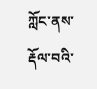ཀློང་ནས་རྡོལ་བའི་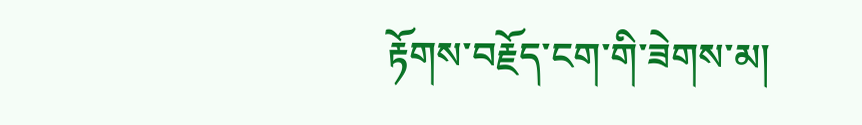རྟོགས་བརྗོད་ངག་གི་ཟེགས་མ།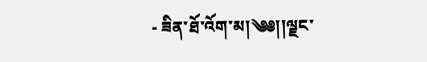- ཟིན་ཐོ་འོག་མ།༄༅།།ལྗང་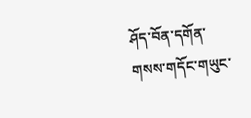ཤོད་བོན་དགོན་གསས་གདོང་གཡུང་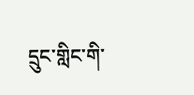དྲུང་གླིང་གི་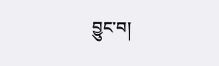བྱུང་བ།